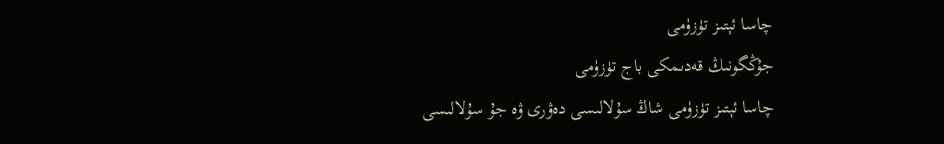چاسا ئېتىز تۈزۈمى
جۇڭگونىڭ قەدىمكى باج تۈزۈمى
چاسا ئېتىز تۈزۈمى شاڭ سۇلالىسى دەۋرى ۋە جۇ سۇلالىسى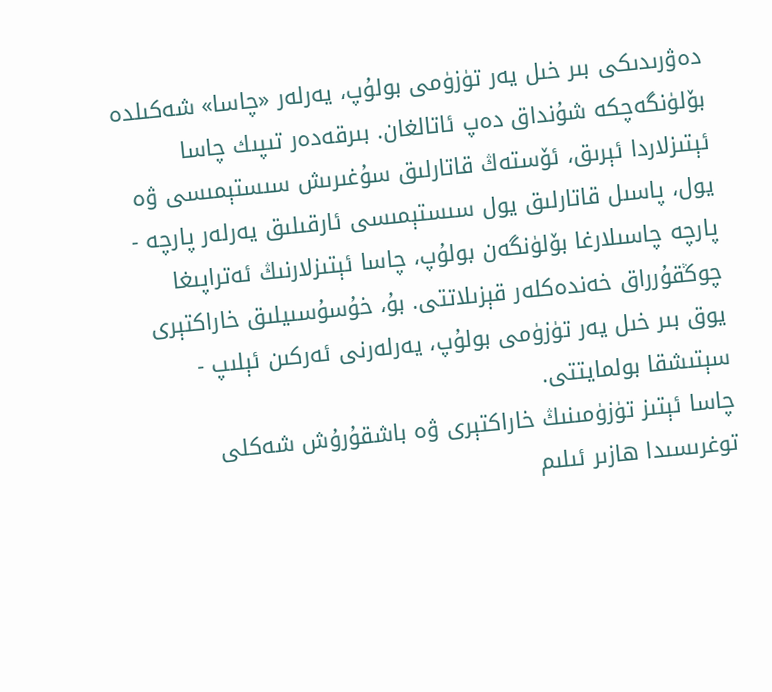دەۋرىدىكى بىر خىل يەر تۈزۈمى بولۇپ، يەرلەر «چاسا» شەكىلدە بۆلۈنگەچكە شۇنداق دەپ ئاتالغان. بىرقەدەر تىپىك چاسا ئېتىزلاردا ئېرىق، ئۆستەڭ قاتارلىق سۇغىرىش سىستېمىسى ۋە يول، پاسىل قاتارلىق يول سىستېمىسى ئارقىلىق يەرلەر پارچە - پارچە چاسىلارغا بۆلۈنگەن بولۇپ، چاسا ئېتىزلارنىڭ ئەتراپىغا چوڭقۇرراق خەندەكلەر قېزىلاتتى. بۇ، خۇسۇسىيلىق خاراكتېرى يوق بىر خىل يەر تۈزۈمى بولۇپ، يەرلەرنى ئەركىن ئېلىپ - سېتىشقا بولمايتتى.
چاسا ئېتىز تۈزۈمىنىڭ خاراكتېرى ۋە باشقۇرۇش شەكلى توغرىسىدا ھازىر ئىلىم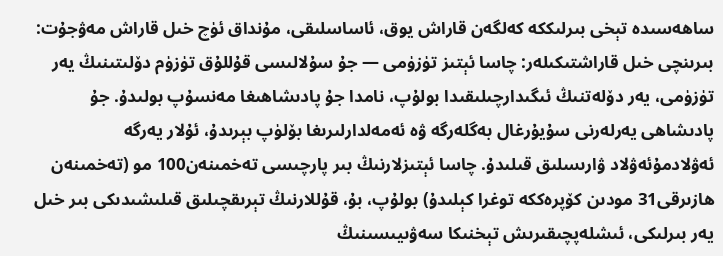ساھەسىدە تېخى بىرلىككە كەلگەن قاراش يوق، ئاساسلىقى، مۇنداق ئۈچ خىل قاراش مەۋجۇت: بىرىنچى خىل قاراشتىكىلەر: چاسا ئېتىز تۈزۈمى — جۇ سۇلالىسى قۇللۇق تۈزۈم دۆلىتىنىڭ يەر تۈزۈمى، يەر دۆلەتنىڭ ئىگىدارچىلىقىدا بولۇپ، نامدا جۇ پادىشاھىغا مەنسۇپ بولىدۇ. جۇ پادىشاھى يەرلەرنى سۇيۇرغال بەگلەرگە ۋە ئەمەلدارلىرىغا بۆلۈپ بېرىدۇ، ئۇلار يەرگە ئەۋلادمۇئەۋلاد ۋارىسلىق قىلىدۇ. چاسا ئېتىزلارنىڭ بىر پارچىسى تەخمىنەن100 مو (تەخمىنەن ھازىرقى31 مودىن كۆپرەككە توغرا كېلىدۇ) بولۇپ، بۇ، قۇللارنىڭ تېرىقچىلىق قىلىشىدىكى بىر خىل يەر بىرلىكى، ئىشلەپچىقىرىش تېخنىكا سەۋىيىسىنىڭ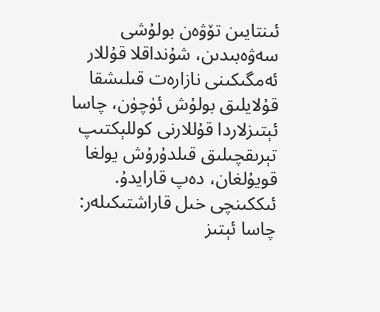ئىنتايىن تۆۋەن بولۇشى سەۋەبىدىن، شۇنداقلا قۇللار ئەمگىكىنى نازارەت قىلىشقا قۇلايلىق بولۇش ئۈچۈن، چاسا ئېتىزلاردا قۇللارنى كوللېكتىپ تېرىقچىلىق قىلدۇرۇش يولغا قويۇلغان، دەپ قارايدۇ. ئىككىنچى خىل قاراشتىكىلەر: چاسا ئېتىز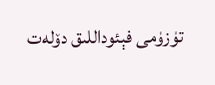تۈزۈمى فېئوداللىق دۆلەت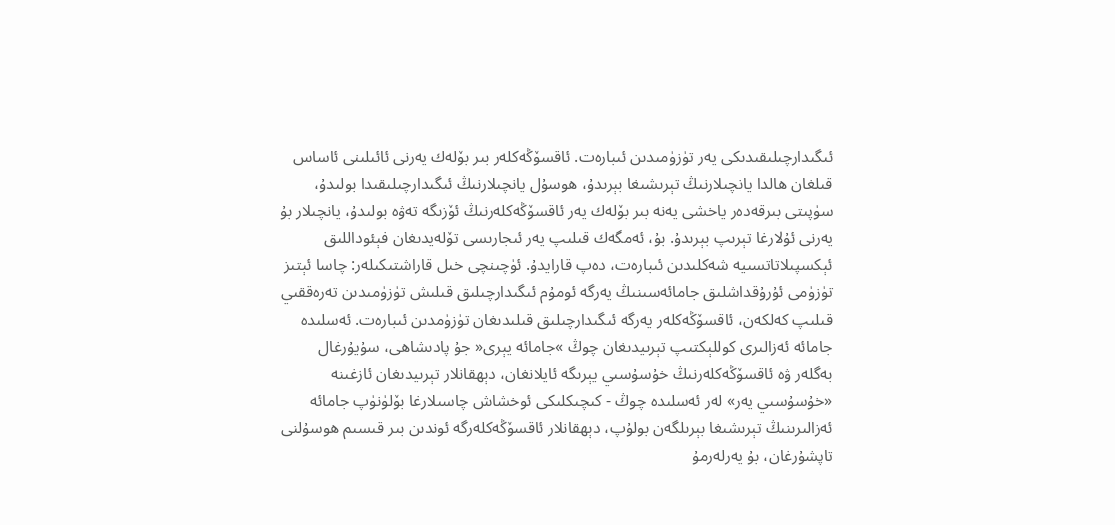ئىگىدارچىلىقىدىكى يەر تۈزۈمىدىن ئىبارەت. ئاقسۆڭەكلەر بىر بۆلەك يەرنى ئائىلىنى ئاساس قىلغان ھالدا يانچىلارنىڭ تېرىشىغا بېرىدۇ، ھوسۇل يانچىلارنىڭ ئىگىدارچىلىقىدا بولىدۇ، سۈپىتى بىرقەدەر ياخشى يەنە بىر بۆلەك يەر ئاقسۆڭەكلەرنىڭ ئۆزىگە تەۋە بولىدۇ، يانچىلار بۇ يەرنى ئۇلارغا تېرىپ بېرىدۇ. بۇ، ئەمگەك قىلىپ يەر ئىجارىسى تۆلەيدىغان فېئوداللىق ئېكسپىلاتاتسىيە شەكلىدىن ئىبارەت، دەپ قارايدۇ. ئۈچىنچى خىل قاراشتىكىلەر: چاسا ئېتىز تۈزۈمى ئۇرۇقداشلىق جامائەسىنىڭ يەرگە ئومۇم ئىگىدارچىلىق قىلىش تۈزۈمىدىن تەرەققىي قىلىپ كەلكەن، ئاقسۆڭەكلەر يەرگە ئىگىدارچىلىق قىلىدىغان تۈزۈمدىن ئىبارەت. ئەسلىدە جامائە ئەزالىرى كوللېكتىپ تېرىيدىغان چوڭ »جامائە يېرى« جۇ پادىشاھى، سۇيۇرغال بەگلەر ۋە ئاقسۆڭەكلەرنىڭ خۇسۇسىي يېرىگە ئايلانغان، دېھقانلار تېرىيدىغان ئازغىنە «خۇسۇسىي يەر» لەر ئەسلىدە چوڭ - كىچىكلىكى ئوخشاش چاسىلارغا بۆلۈنۈپ جامائە ئەزالىرىنىڭ تېرىشىغا بېرىلگەن بولۇپ، دېھقانلار ئاقسۆڭەكلەرگە ئوندىن بىر قىسىم ھوسۇلنى تاپشۇرغان، بۇ يەرلەرمۇ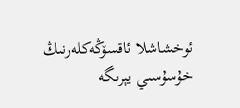ئوخشاشلا ئاقسۆڭەكلەرنىڭ خۇسۇسىي يېرىگە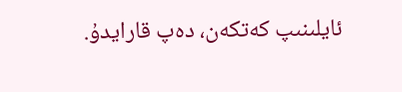ئايلىنىپ كەتكەن، دەپ قارايدۇ.